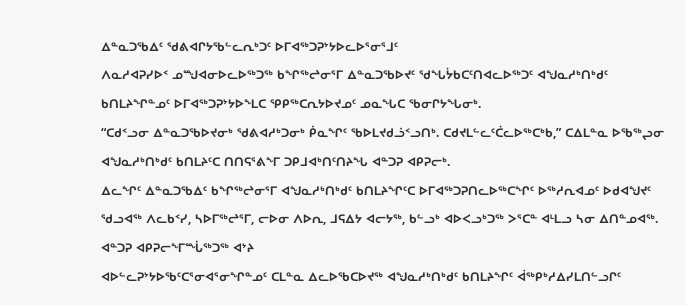ᐃᓐᓇᑐᖃᐃᑦ ᖁᕕᐊᒋᔭᖃᓪᓚᕆᒃᑐᑦ ᐅᒥᐊᖅᑐᕈᔾᔭᐅᓚᐅᕐᓂᕐᒧᑦ
ᐱᓇᓱᐊᕈᓯᐅᑉ ᓄᙳᐊᓂᐅᓚᐅᖅᑐᖅ ᑲᖏᖅᖠᓂᕐᒥ ᐃᓐᓇᑐᖃᐅᔪᑦ ᖁᖓᔮᑲᑕᑦᑎᐊᓚᐅᖅᑐᑦ ᐊᖑᓇᓱᒃᑎᒃᑯᑦ ᑲᑎᒪᔨᖏᓐᓄᑦ ᐅᒥᐊᖅᑐᕈᔾᔭᐅᖕᒪᑕ ᕿᑭᖅᑕᕆᔭᐅᔪᓄᑦ ᓄᓇᖓᑕ ᖃᓂᒋᔭᖓᓂᒃ.
“ᑕᑯᑉᓗᓂ ᐃᓐᓇᑐᖃᐅᔪᓂᒃ ᖁᕕᐊᓱᒃᑐᓂᒃ ᑮᓇᖏᑦ ᖃᐅᒪᔪᑯᓘᑉᓗᑎᒃ. ᑕᑯᔪᒪᓪᓚᑦᑖᓚᐅᖅᑕᒃᑲ,” ᑕᐃᒪᓐᓇ ᐅᖃᖅᖢᓂ ᐊᖑᓇᓱᒃᑎᒃᑯᑦ ᑲᑎᒪᔨᑦᑕ ᑎᑎᕋᕐᕕᖕᒥ ᑐᑭᒧᐊᒃᑎᑦᑎᔨᖓ ᐊᓐᑐᕈ ᐊᑭᕈᓕᒃ.
ᐃᓚᖏᑦ ᐃᓐᓇᑐᖃᐃᑦ ᑲᖏᖅᖠᓂᕐᒥ ᐊᖑᓇᓱᒃᑎᒃᑯᑦ ᑲᑎᒪᔨᖏᑦᑕ ᐅᒥᐊᖅᑐᕈᑎᓚᐅᖅᑕᖏᑦ ᐅᖅᓱᕆᐊᓄᑦ ᐅᑯᐊᖑᔪᑦ ᖁᓗᐊᖅ ᐱᓚᑲᑉᓯ, ᓴᐅᒥᖅᖠᕐᒥ, ᓕᐅᓂ ᐱᐅᕆ, ᒧᕋᐃᔭ ᐊᓕᔭᖅ, ᑲᓪᓗᒃ ᐊᐅᐸᓗᒃᑐᖅ ᐳᕐᑕᓐ ᐊᒻᒪᓗ ᓴᓂ ᐃᑎᓐᓄᐊᖅ.
ᐊᓐᑐᕈ ᐊᑭᕈᓕᖕᒥᙶᖅᑐᖅ ᐊᔾᔨ
ᐊᐅᓪᓚᕈᔾᔭᐅᖃᑦᑕᕐᓂᐊᕐᓂᖏᓐᓄᑦ ᑕᒪᓐᓇ ᐃᓚᐅᖃᑕᐅᔪᖅ ᐊᖑᓇᓱᒃᑎᒃᑯᑦ ᑲᑎᒪᔨᖏᑦ ᐋᖅᑭᒃᓱᐃᓯᒪᑎᓪᓗᒋᑦ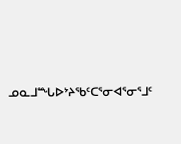ᓄᓇᒧᙵᐅᔾᔨᖃᑦᑕᕐᓂᐊᕐᓂᕐᒧᑦ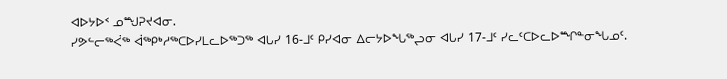ᐊᐅᔭᐅᑉ ᓄᙳᕈᔪᐊᓂ.
ᓯᕗᓪᓕᖅᐹᖅ ᐋᖅᑭᒃᓱᖅᑕᐅᓯᒪᓚᐅᖅᑐᖅ ᐊᒐᓯ 16-ᒧᑦ ᑭᓯᐊᓂ ᐃᓕᔭᐅᖓᖅᖢᓂ ᐊᒐᓯ 17-ᒧᑦ ᓯᓚᑦᑕᐅᓚᐅᙱᓐᓂᖓᓄᑦ.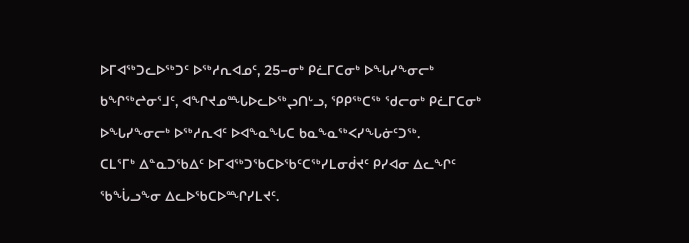ᐅᒥᐊᖅᑐᓚᐅᖅᑐᑦ ᐅᖅᓱᕆᐊᓄᑦ, 25−ᓂᒃ ᑭᓛᒥᑕᓂᒃ ᐅᖓᓯᖕᓂᓕᒃ ᑲᖏᖅᖠᓂᕐᒧᑦ, ᐊᖏᔪᓄᙵᐅᓚᐅᖅᖢᑎᒡᓗ, ᕿᑭᖅᑕᖅ ᖁᓕᓂᒃ ᑭᓛᒥᑕᓂᒃ ᐅᖓᓯᖕᓂᓕᒃ ᐅᖅᓱᕆᐊᑦ ᐅᐊᖕᓇᖓᑕ ᑲᓇᖕᓇᖅᐸᓯᖓᓃᑦᑐᖅ.
ᑕᒪᕐᒥᒃ ᐃᓐᓇᑐᖃᐃᑦ ᐅᒥᐊᖅᑐᖃᑕᐅᖃᑦᑕᖅᓯᒪᓂᑰᔪᑦ ᑭᓯᐊᓂ ᐃᓚᖏᑦ ᖃᖔᓗᖕᓂ ᐃᓚᐅᖃᑕᐅᙱᓯᒪᔪᑦ.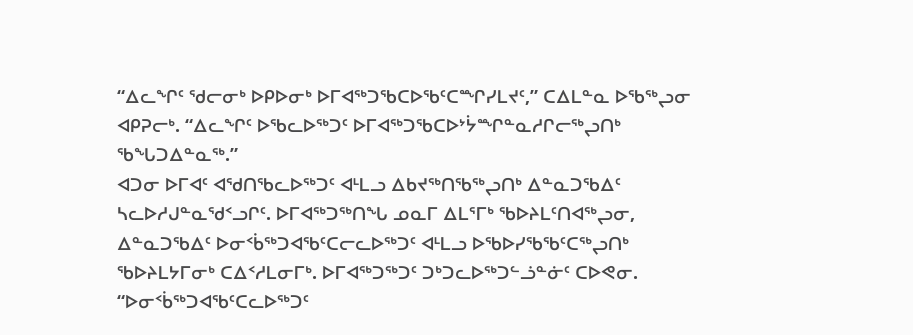“ᐃᓚᖏᑦ ᖁᓕᓂᒃ ᐅᑭᐅᓂᒃ ᐅᒥᐊᖅᑐᖃᑕᐅᖃᑦᑕᙱᓯᒪᔪᑦ,” ᑕᐃᒪᓐᓇ ᐅᖃᖅᖢᓂ ᐊᑭᕈᓕᒃ. “ᐃᓚᖏᑦ ᐅᖃᓚᐅᖅᑐᑦ ᐅᒥᐊᖅᑐᖃᑕᐅᔾᔮᙱᓐᓇᓱᒋᓕᖅᖢᑎᒃ ᖃᖓᑐᐃᓐᓇᖅ.”
ᐊᑐᓂ ᐅᒥᐊᑦ ᐊᖁᑎᖃᓚᐅᖅᑐᑦ ᐊᒻᒪᓗ ᐃᑲᔪᖅᑎᖃᖅᖢᑎᒃ ᐃᓐᓇᑐᖃᐃᑦ ᓴᓚᐅᓱᒍᓐᓇᖁᑉᓗᒋᑦ. ᐅᒥᐊᖅᑐᖅᑎᖓ ᓄᓇᒥ ᐃᒪᕐᒥᒃ ᖃᐅᔨᒪᑦᑎᐊᖅᖢᓂ, ᐃᓐᓇᑐᖃᐃᑦ ᐅᓂᑉᑳᖅᑐᐊᖃᑦᑕᓕᓚᐅᖅᑐᑦ ᐊᒻᒪᓗ ᐅᖃᐅᓯᖃᖃᑦᑕᖅᖢᑎᒃ ᖃᐅᔨᒪᔭᒥᓂᒃ ᑕᐃᑉᓱᒪᓂᒥᒃ. ᐅᒥᐊᖅᑐᖅᑐᑦ ᑐᒃᑐᓚᐅᖅᑐᓪᓘᓐᓃᑦ ᑕᐅᕙᓂ.
“ᐅᓂᑉᑳᖅᑐᐊᖃᑦᑕᓚᐅᖅᑐᑦ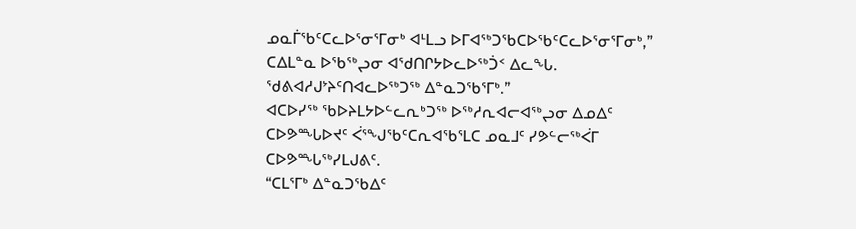ᓄᓇᒦᖃᑦᑕᓚᐅᕐᓂᕐᒥᓂᒃ ᐊᒻᒪᓗ ᐅᒥᐊᖅᑐᖃᑕᐅᖃᑦᑕᓚᐅᕐᓂᕐᒥᓂᒃ,” ᑕᐃᒪᓐᓇ ᐅᖃᖅᖢᓂ ᐊᖁᑎᒋᔭᐅᓚᐅᖅᑑᑉ ᐃᓚᖓ. ᖁᕕᐊᓱᒍᔾᔨᑦᑎᐊᓚᐅᖅᑐᖅ ᐃᓐᓇᑐᖃᕐᒥᒃ.”
ᐊᑕᐅᓯᖅ ᖃᐅᔨᒪᔭᐅᓪᓚᕆᒃᑐᖅ ᐅᖅᓱᕆᐊᓕᐊᖅᖢᓂ ᐃᓄᐃᑦ ᑕᐅᕗᙵᐅᔪᑦ ᐹᕐᖑᖃᑦᑕᕆᐊᖃᕐᒪᑕ ᓄᓇᒧᑦ ᓯᕗᓪᓕᖅᐹᒥ ᑕᐅᕗᙵᖅᓯᒪᒍᕕᑦ.
“ᑕᒪᕐᒥᒃ ᐃᓐᓇᑐᖃᐃᑦ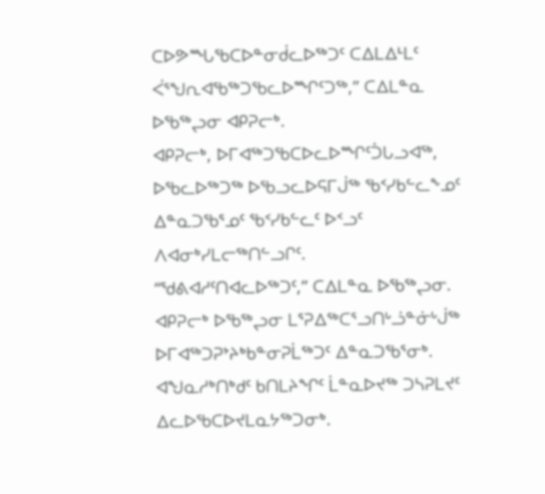ᑕᐅᕗᙵᖃᑕᐅᓐᓂᑰᓚᐅᖅᑐᑦ ᑕᐃᒪᐃᒻᒪᑦ ᐹᕐᖑᕆᐊᖃᖅᑐᖃᓚᐅᙱᑦᑐᖅ,” ᑕᐃᒪᓐᓇ ᐅᖃᖅᖢᓂ ᐊᑭᕈᓕᒃ.
ᐊᑭᕈᓕᒃ, ᐅᒥᐊᖅᑐᖃᑕᐅᓚᐅᙱᑦᑑᒐᓗᐊᖅ, ᐅᖃᓚᐅᖅᑐᖅ ᐅᖃᓗᓚᐅᕋᒥᒎᖅ ᖃᑉᓯᑲᓪᓚᖕᓄᑦ ᐃᓐᓇᑐᖃᕐᓄᑦ ᖃᑉᓯᑲᓪᓚᑦ ᐅᑉᓗᑦ ᐱᐊᓂᒃᓯᒪᓕᖅᑎᓪᓗᒋᑦ.
“ᖁᕕᐊᓱᑦᑎᐊᓚᐅᖅᑐᑦ,” ᑕᐃᒪᓐᓇ ᐅᖃᖅᖢᓂ.
ᐊᑭᕈᓕᒃ ᐅᖃᖅᖢᓂ ᒪᕐᕈᐃᖅᑕᕐᓗᑎᒡᓘᓐᓃᒡᒎᖅ ᐅᒥᐊᖅᑐᕈᔾᔨᒃᑲᓐᓂᕈᒫᖅᑐᑦ ᐃᓐᓇᑐᖃᕐᓂᒃ. ᐊᖑᓇᓱᒃᑎᒃᑯᑦ ᑲᑎᒪᔨᖏᑦ ᒫᓐᓇᐅᔪᖅ ᑐᓴᕈᒪᔪᑦ ᐃᓚᐅᖃᑕᐅᔪᒪᓇᔭᖅᑐᓂᒃ.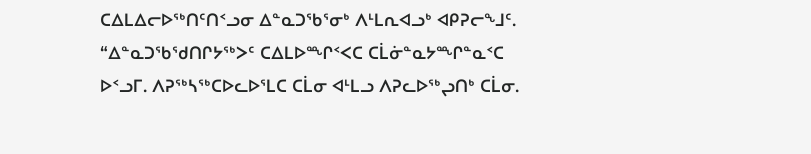ᑕᐃᒪᐃᓕᐅᖅᑎᑦᑎᑉᓗᓂ ᐃᓐᓇᑐᖃᕐᓂᒃ ᐱᒻᒪᕆᐊᓗᒃ ᐊᑭᕈᓕᖕᒧᑦ.
“ᐃᓐᓇᑐᖃᖁᑎᒋᔭᖅᐳᑦ ᑕᐃᒪᐅᙱᑉᐸᑕ ᑕᒫᓃᓐᓇᔭᙱᓐᓇᑉᑕ ᐅᑉᓗᒥ. ᐱᕈᖅᓴᖅᑕᐅᓚᐅᕐᒪᑕ ᑕᒫᓂ ᐊᒻᒪᓗ ᐱᕈᓚᐅᖅᖢᑎᒃ ᑕᒫᓂ.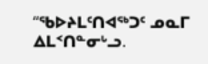“ᖃᐅᔨᒪᑦᑎᐊᖅᑐᑦ ᓄᓇᒥ ᐃᒪᑉᑎᓐᓂᒡᓗ.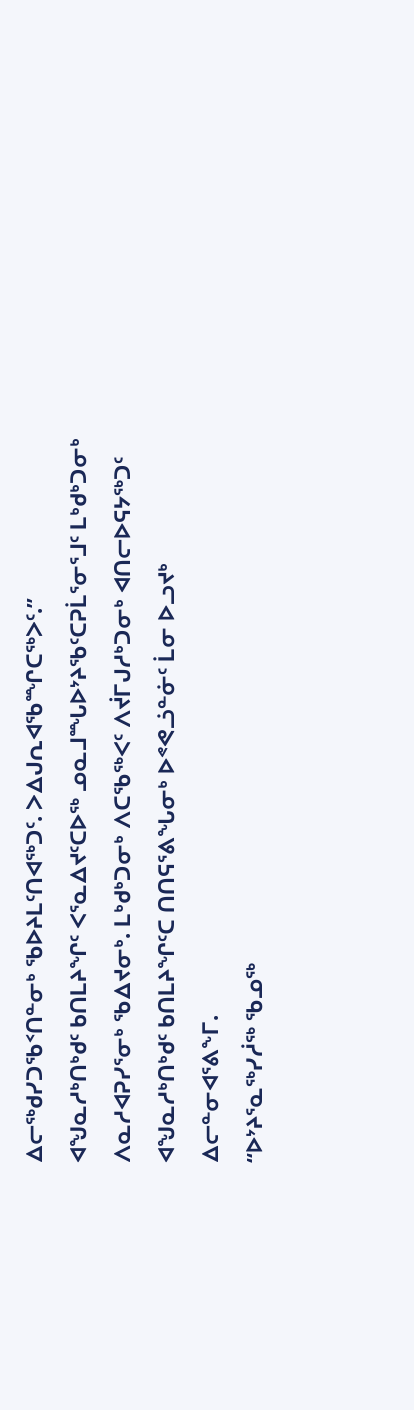ᐃᓕᖅᑯᓯᑐᖃᑉᑎᓐᓂᒃ ᖃᐅᔨᒪᑦᑎᐊᖅᑐᑦ. ᐳᐃᒍᕆᐊᖃᙱᑕᖅᐳᑦ.”
ᐊᖑᓇᓱᒃᑎᒃᑯᑦ ᑲᑎᒪᔨᖏᑦ ᐸᕐᓇᐃᔪᑦᑕᐅᖅ ᓄᓇᒧᙵᐅᔾᔨᖃᑦᑕᕈᒫᕐᓂᕐᒧᑦ ᒪᒃᑯᒃᑐᓂᒃ ᐱᓇᓱᐊᕈᓯᕐᓂᒃ ᖃᐃᔪᓂᒃ. ᒪᒃᑯᒃᑐᓂᒃ ᐱᑕᖃᖅᐸᑦ ᐱᔫᒥᒍᓱᒃᑐᓂᒃ ᐊᑎᓕᐅᕋᔭᖅᑐᑦ ᐊᖑᓇᓱᒃᑎᒃᑯᑦ ᑲᑎᒪᔨᖏᑦᑕ ᑎᑎᕋᕐᕕᖓᓂᒃ ᐅᕝᕙᓘᓐᓃᑦ ᒫᓂ ᐅᓗᔪᒃ ᐃᓕᓐᓂᐊᕐᕕᖕᒥ.
“ᐅᔾᔨᕐᓇᖅᓯᓲᖅ ᖃᓄᖅ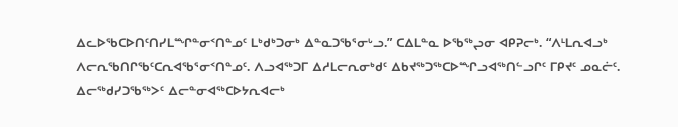ᐃᓚᐅᖃᑕᐅᑎᑦᑎᓯᒪᙱᓐᓂᑉᑎᓐᓄᑦ ᒪᒃᑯᒃᑐᓂᒃ ᐃᓐᓇᑐᖃᕐᓂᒡᓗ.” ᑕᐃᒪᓐᓇ ᐅᖃᖅᖢᓂ ᐊᑭᕈᓕᒃ. “ᐱᒻᒪᕆᐊᓗᒃ ᐱᓕᕆᖃᑎᒋᖃᑦᑕᕆᐊᖃᕐᓂᑉᑎᓐᓄᑦ. ᐱᓗᐊᖅᑐᒥ ᐃᓱᒪᓕᕆᓂᒃᑯᑦ ᐃᑲᔪᖅᑐᖅᑕᐅᙱᓗᐊᖅᑎᓪᓗᒋᑦ ᒥᑭᔪᑦ ᓄᓇᓖᑦ.
ᐃᓕᖅᑯᓯᑐᖃᖅᐳᑦ ᐃᓕᓐᓂᐊᖅᑕᐅᔭᕆᐊᓕᒃ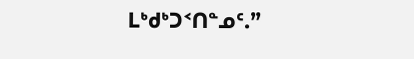ᒪᒃᑯᒃᑐᑉᑎᓐᓄᑦ.”